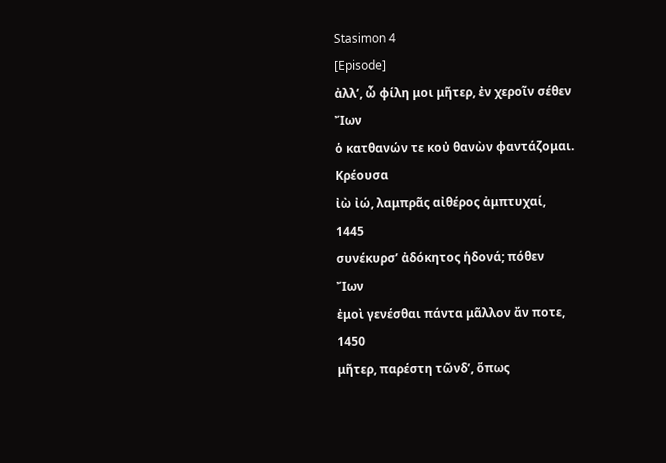Stasimon 4
[Episode]
ἀλλʼ, ὦ φίλη μοι μῆτερ, ἐν χεροῖν σέθεν
Ἴων
ὁ κατθανών τε κοὐ θανὼν φαντάζομαι.
Κρέουσα
ἰὼ ἰώ, λαμπρᾶς αἰθέρος ἀμπτυχαί,
1445
συνέκυρσʼ ἀδόκητος ἡδονά; πόθεν
Ἴων
ἐμοὶ γενέσθαι πάντα μᾶλλον ἄν ποτε,
1450
μῆτερ, παρέστη τῶνδʼ, ὅπως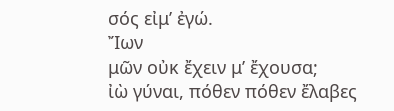σός εἰμʼ ἐγώ.
Ἴων
μῶν οὐκ ἔχειν μʼ ἔχουσα;
ἰὼ γύναι, πόθεν πόθεν ἔλαβες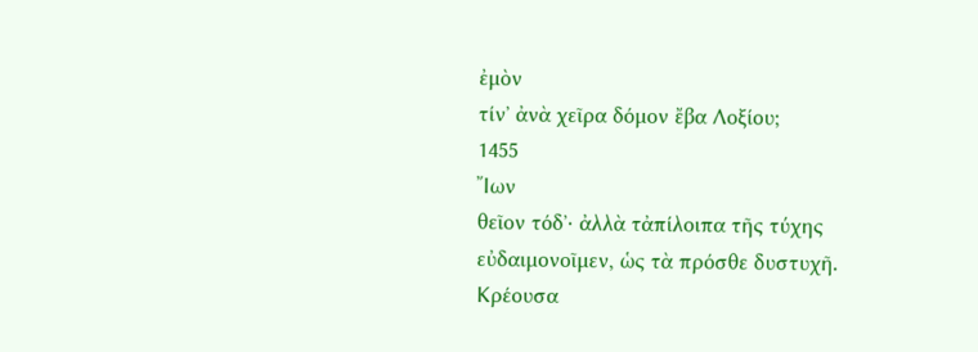ἐμὸν
τίνʼ ἀνὰ χεῖρα δόμον ἔβα Λοξίου;
1455
Ἴων
θεῖον τόδʼ· ἀλλὰ τἀπίλοιπα τῆς τύχης
εὐδαιμονοῖμεν, ὡς τὰ πρόσθε δυστυχῆ.
Κρέουσα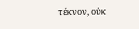τέκνον, οὐκ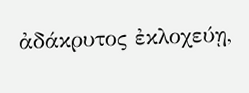ἀδάκρυτος ἐκλοχεύῃ,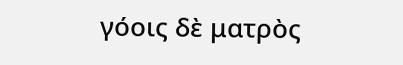γόοις δὲ ματρὸς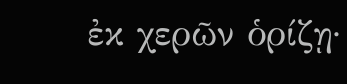ἐκ χερῶν ὁρίζῃ·